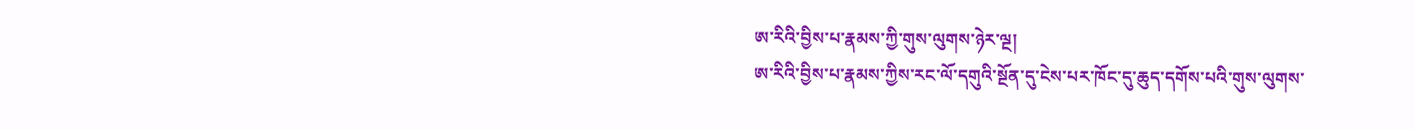ཨ་རིའི་བྱིས་པ་རྣམས་ཀྱི་གུས་ལུགས་ཉེར་ལྔ།
ཨ་རིའི་བྱིས་པ་རྣམས་ཀྱིས་རང་ལོ་དགུའི་སྔོན་དུ་ངེས་པར་ཁོང་དུ་ཆུད་དགོས་པའི་གུས་ལུགས་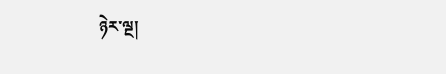ཉེར་ལྔ།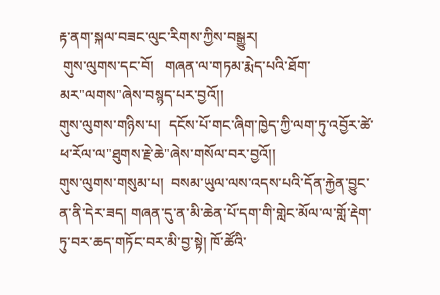རྟ་ནག་སྐལ་བཟང་ལུང་རིགས་ཀྱིས་བསྒྱུར།
 གུས་ལུགས་དང་བོ།   གཞན་ལ་གཏམ་རྨེད་པའི་ཐོག་མར"ལགས"ཞེས་བསྙད་པར་བྱའོ།།
གུས་ལུགས་གཉིས་པ།  དངོས་པོ་གང་ཞིག་ཁྱེད་ཀྱི་ལག་ཏུ་འབྱོར་ཚེ་ཕ་རོལ་ལ"ཐུགས་རྗེ་ཆེ"ཞེས་གསོལ་བར་བྱའོ།།
གུས་ལུགས་གསུམ་པ།  བསམ་ཡུལ་ལས་འདས་པའི་དོན་རྐྱེན་བྱུང་ན་ནི་དེར་ཟད། གཞན་དུ་ན་མི་ཆེན་པོ་དག་གི་གླེང་མོལ་ལ་གློ་རྡེག་ཏུ་བར་ཆད་གཏོང་བར་མི་བྱ་སྟེ། ཁོ་ཚོའི་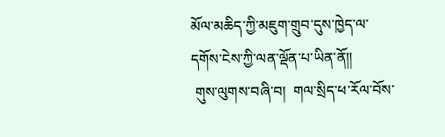མོལ་མཆིད་ཀྱི་མཇུག་གྲུབ་དུས་ཁྱེད་ལ་དགོས་ངེས་ཀྱི་ལན་ལྡོན་པ་ཡིན་ནོ།།
 གུས་ལུགས་བཞི་བ།  གལ་སྲིད་ཕ་རོལ་བོས་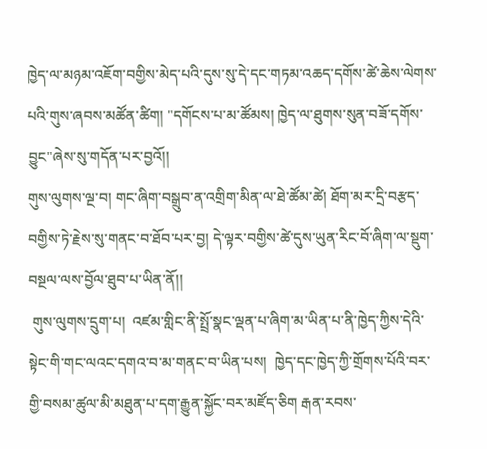ཁྱེད་ལ་མཉམ་འཇོག་བགྱིས་མེད་པའི་དུས་སུ་དེ་དང་གཏམ་འཆད་དགོས་ཚེ་ཆེས་ལེགས་པའི་གུས་ཞབས་མཚོན་ཚིག། "དགོངས་པ་མ་ཚོམས། ཁྱེད་ལ་ཐུགས་སུན་བཟོ་དགོས་བྱུང"ཞེས་སུ་གདོན་པར་བྱའོ།།
གུས་ལུགས་ལྔ་བ། གང་ཞིག་བསྒྲུབ་ན་འགྲིག་མིན་ལ་ཐེ་ཚོམ་ཚེ། ཐོག་མར་དྲི་བརྩད་བགྱིས་ཏེ་རྗེས་སུ་གནང་བ་ཐོབ་པར་བྱ། དེ་ལྟར་བགྱིས་ཚེ་དུས་ཡུན་རིང་བོ་ཞིག་ལ་སྡུག་བསྔལ་ལས་བྱོལ་ཐུབ་པ་ཡིན་ནོ།།
 གུས་ལུགས་དྲུག་པ།  འཛམ་གླིང་ནི་སྤྲོ་སྣང་ལྡན་པ་ཞིག་མ་ཡིན་པ་ནི་ཁྱེད་ཀྱིས་དེའི་སྟེང་གི་གང་ལའང་དགའ་བ་མ་གནང་བ་ཡིན་པས།  ཁྱེད་དང་ཁྱེད་ཀྱི་གྲོགས་པོའི་བར་གྱི་བསམ་ཚུལ་མི་མཐུན་པ་དག་རྒྱུན་སྐྱོང་བར་མཛོད་ཅིག རྒན་རབས་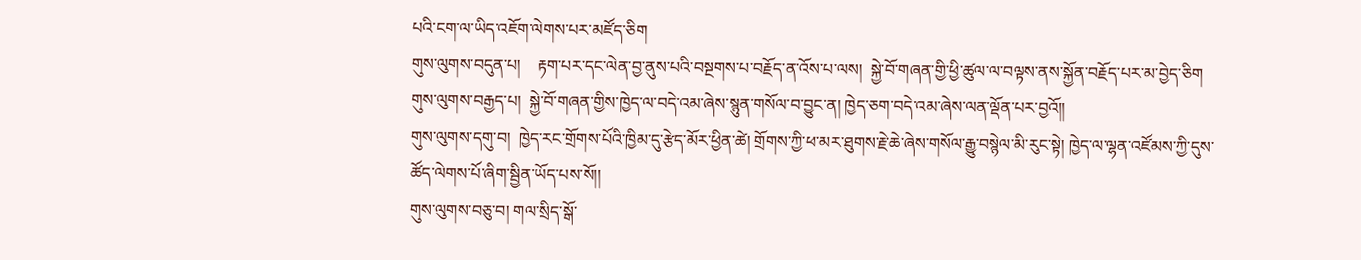པའི་ངག་ལ་ཡིད་འཇོག་ལེགས་པར་མཛོད་ཅིག
གུས་ལུགས་བདུན་པ།    རྟག་པར་དང་ལེན་བྱ་ནུས་པའི་བསྔགས་པ་བརྗོད་ན་འོས་པ་ལས།  སྐྱེ་བོ་གཞན་གྱི་ཕྱི་ཚུལ་ལ་བལྟས་ནས་སྐྱོན་བརྗོད་པར་མ་བྱེད་ཅིག
གུས་ལུགས་བརྒྱད་པ།  སྐྱེ་བོ་གཞན་གྱིས་ཁྱེད་ལ་བདེ་འམ་ཞེས་སྙུན་གསོལ་བ་བྱུང་ན། ཁྱེད་ཅག་བདེ་འམ་ཞེས་ལན་ལྡོན་པར་བྱའོ།།
གུས་ལུགས་དགུ་བ།  ཁྱེད་རང་གྲོགས་པོའི་ཁྱིམ་དུ་རྩེད་མོར་ཕྱིན་ཚེ། གྲོགས་ཀྱི་ཕ་མར་ཐུགས་རྗེ་ཆེ་ཞེས་གསོལ་རྒྱུ་བསྙེལ་མི་རུང་སྟེ། ཁྱེད་ལ་ལྷན་འཛོམས་ཀྱི་དུས་ཚོད་ལེགས་པོ་ཞིག་སྦྱིན་ཡོད་པས་སོ།།
གུས་ལུགས་བཅུ་བ། གལ་སྲིད་སྒོ་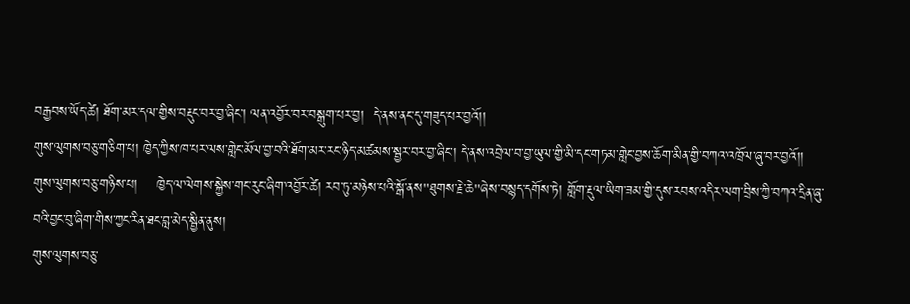བརྒྱབས་ཡོད་ཚེ། ཐོག་མར་དལ་གྱིས་བརྡུང་བར་བྱ་ཞིང་། ལན་འབྱོར་བར་བསྒུག་པར་བྱ།  དེ་ནས་ནང་དུ་གཟུད་པར་བྱའོ།།
གུས་ལུགས་བཅུ་གཅིག་པ། ཁྱེད་ཀྱིས་ཁ་པར་ལས་གླེང་མོལ་བྱ་བའི་ཐོག་མར་རང་ཉིད་མཚམས་སྦྱར་བར་བྱ་ཞིང་། དེ་ནས་འབྲེལ་བ་བྱ་ཡུལ་གྱི་མི་དང་གཏམ་གླེང་བྱས་ཆོག་མིན་གྱི་བཀའ་འཁྲོལ་ཞུ་བར་བྱའོ།།
གུས་ལུགས་བཅུ་གཉིས་པ།    ཁྱེད་ལ་ལེགས་སྐྱེས་གང་རུང་ཞིག་འབྱོར་ཚེ། རབ་ཏུ་མཉེས་པའི་སྒོ་ནས"ཐུགས་རྗེ་ཆེ"ཞེས་བསྙད་དགོས་ཏེ། གློག་རྡུལ་ཡིག་ཟམ་གྱི་དུས་རབས་འདིར་ལག་བྲིས་ཀྱི་བཀའ་དྲིན་ཞུ་བའི་བྱང་བུ་ཞིག་གིས་ཀྱང་རིན་ཐང་བླ་མེད་སྦྱིན་ནུས།
གུས་ལུགས་བཅུ་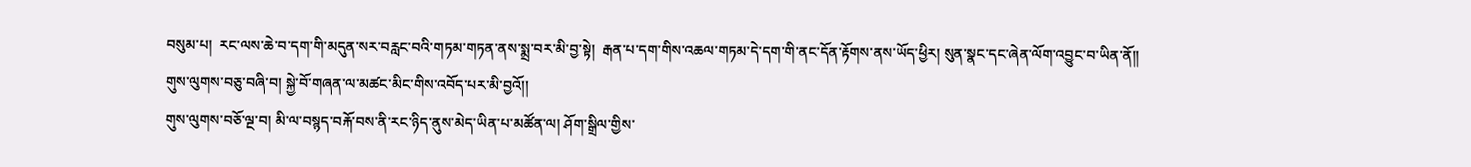བསུམ་པ།  རང་ལས་ཆེ་བ་དག་གི་མདུན་སར་བརླང་བའི་གཏམ་གཏན་ནས་སྨྲ་བར་མི་བྱ་སྟེ།  རྒན་པ་དག་གིས་འཆལ་གཏམ་དེ་དག་གི་ནང་དོན་རྟོགས་ནས་ཡོད་ཕྱིར། སུན་སྣང་དང་ཞེན་ལོག་འབྱུང་བ་ཡིན་ནོ།།
གུས་ལུགས་བཅུ་བཞི་བ། སྐྱེ་བོ་གཞན་ལ་མཚང་མིང་གིས་འབོད་པར་མི་བྱའོ།།
གུས་ལུགས་བཅོ་ལྔ་བ། མི་ལ་བསྙད་བརྐོ་བས་ནི་རང་ཉིད་ནུས་མེད་ཡིན་པ་མཚོན་ལ། ཤོག་སྒྲིལ་གྱིས་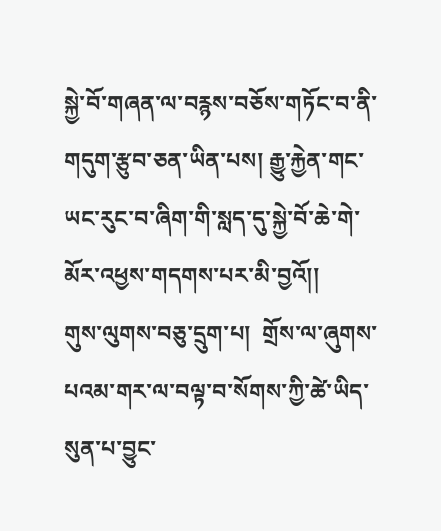སྐྱེ་བོ་གཞན་ལ་བརྙས་བཅོས་གཏོང་བ་ནི་གདུག་རྩུབ་ཅན་ཡིན་པས། རྒྱུ་རྐྱེན་གང་ཡང་རུང་བ་ཞིག་གི་སླད་དུ་སྐྱེ་བོ་ཆེ་གེ་མོར་འཕྱས་གདགས་པར་མི་བྱའོ།།
གུས་ལུགས་བཅུ་དྲུག་པ།  གྲོས་ལ་ཞུགས་པའམ་གར་ལ་བལྟ་བ་སོགས་ཀྱི་ཚེ་ཡིད་སུན་པ་བྱུང་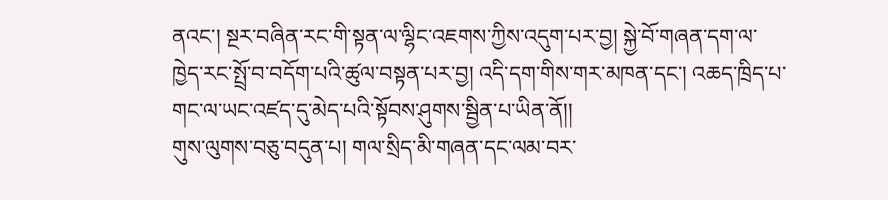ནའང་། སྔར་བཞིན་རང་གི་སྟན་ལ་ལྷིང་འཇགས་ཀྱིས་འདུག་པར་བྱ། སྐྱེ་བོ་གཞན་དག་ལ་ཁྱེད་རང་སྤྲོ་བ་བདོག་པའི་ཚུལ་བསྟན་པར་བྱ། འདི་དག་གིས་གར་མཁན་དང་། འཆད་ཁྲིད་པ་གང་ལ་ཡང་འཛད་དུ་མེད་པའི་སྟོབས་ཤུགས་སྦྱིན་པ་ཡིན་ནོ།།
གུས་ལུགས་བཅུ་བདུན་པ། གལ་སྲིད་མི་གཞན་དང་ལམ་བར་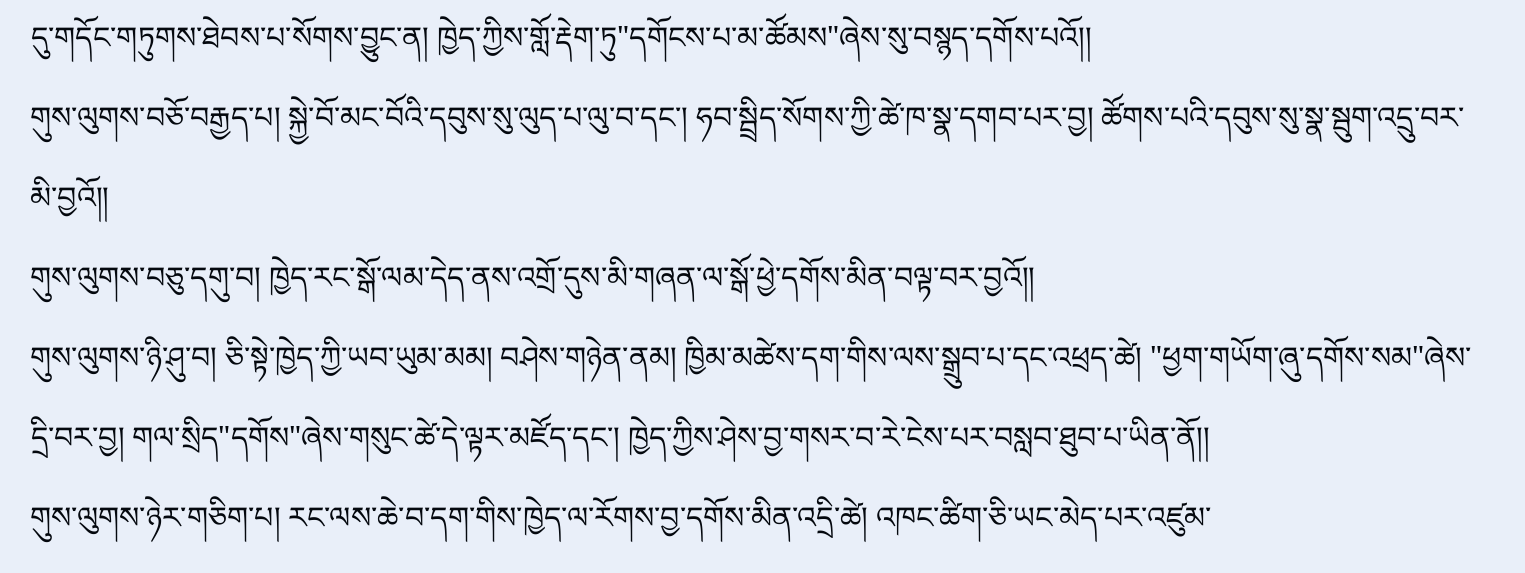དུ་གདོང་གཏུགས་ཐེབས་པ་སོགས་བྱུང་ན། ཁྱེད་ཀྱིས་གློ་རྡེག་ཏུ"དགོངས་པ་མ་ཚོམས"ཞེས་སུ་བསྙད་དགོས་པའོ།།
གུས་ལུགས་བཅོ་བརྒྱད་པ། སྐྱེ་བོ་མང་བོའི་དབུས་སུ་ལུད་པ་ལུ་བ་དང་། ཧབ་སྦྲིད་སོགས་ཀྱི་ཚེ་ཁ་སྣ་དགབ་པར་བྱ། ཚོགས་པའི་དབུས་སུ་སྣ་སྦུག་འདྲུ་བར་མི་བྱའོ།།
གུས་ལུགས་བཅུ་དགུ་བ། ཁྱེད་རང་སྒོ་ལམ་དེད་ནས་འགྲོ་དུས་མི་གཞན་ལ་སྒོ་ཕྱེ་དགོས་མིན་བལྟ་བར་བྱའོ།།
གུས་ལུགས་ཉི་ཤུ་བ། ཅི་སྟེ་ཁྱེད་ཀྱི་ཡབ་ཡུམ་མམ། བཤེས་གཉེན་ནམ། ཁྱིམ་མཚེས་དག་གིས་ལས་སྒྲུབ་པ་དང་འཕྲད་ཚེ། "ཕྱག་གཡོག་ཞུ་དགོས་སམ"ཞེས་དྲི་བར་བྱ། གལ་སྲིད"དགོས"ཞེས་གསུང་ཚེ་དེ་ལྟར་མཛོད་དང་། ཁྱེད་ཀྱིས་ཤེས་བྱ་གསར་བ་རེ་ངེས་པར་བསླབ་ཐུབ་པ་ཡིན་ནོ།།
གུས་ལུགས་ཉེར་གཅིག་པ། རང་ལས་ཆེ་བ་དག་གིས་ཁྱེད་ལ་རོགས་བྱ་དགོས་མིན་འདྲི་ཚེ། འཁང་ཚིག་ཅི་ཡང་མེད་པར་འཛུམ་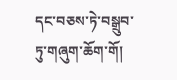དང་བཅས་ཏེ་བསྒྲུབ་ཏུ་གཞུག་ཆོག་གོ།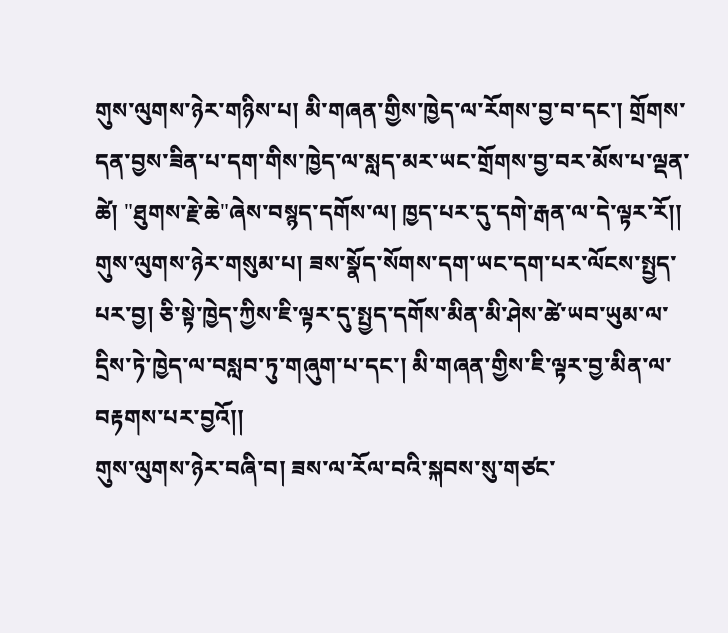གུས་ལུགས་ཉེར་གཉིས་པ། མི་གཞན་གྱིས་ཁྱེད་ལ་རོགས་བྱ་བ་དང་། གྲོགས་དན་བྱས་ཟིན་པ་དག་གིས་ཁྱེད་ལ་སླད་མར་ཡང་གྲོགས་བྱ་བར་མོས་པ་ལྡན་ཚེ། "ཐུགས་རྗེ་ཆེ"ཞེས་བསྙད་དགོས་ལ། ཁྱད་པར་དུ་དགེ་རྒན་ལ་དེ་ལྟར་རོ།།
གུས་ལུགས་ཉེར་གསུམ་པ། ཟས་སྣོད་སོགས་དག་ཡང་དག་པར་ལོངས་སྤྱད་པར་བྱ། ཅི་སྟེ་ཁྱེད་ཀྱིས་ཇི་ལྟར་དུ་སྤྱད་དགོས་མིན་མི་ཤེས་ཚེ་ཡབ་ཡུམ་ལ་དྲིས་ཏེ་ཁྱེད་ལ་བསླབ་ཏུ་གཞུག་པ་དང་། མི་གཞན་གྱིས་ཇི་ལྟར་བྱ་མིན་ལ་བརྟགས་པར་བྱའོ།།
གུས་ལུགས་ཉེར་བཞི་བ། ཟས་ལ་རོལ་བའི་སྐབས་སུ་གཙང་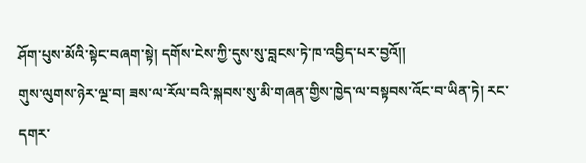ཤོག་པུས་མོའི་སྟེང་བཞག་སྟེ། དགོས་ངེས་ཀྱི་དུས་སུ་བླངས་ཏེ་ཁ་འབྱིད་པར་བྱའོ།།
གུས་ལུགས་ཉེར་ལྔ་བ། ཟས་ལ་རོལ་བའི་སྐབས་སུ་མི་གཞན་གྱིས་ཁྱེད་ལ་བསྟབས་འོང་བ་ཡིན་ཏེ། རང་དགར་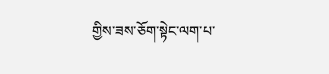གྱིས་ཟས་ཅོག་སྟེང་ལག་པ་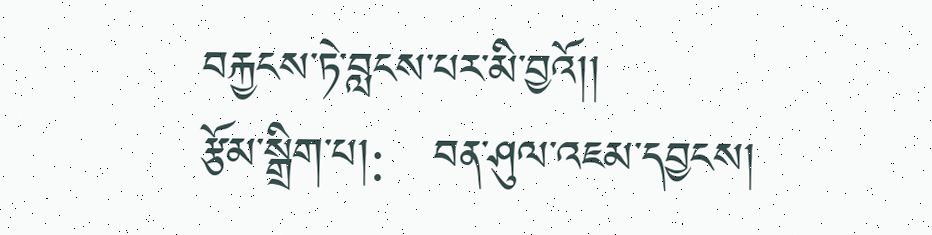བརྐྱངས་ཏེ་བླངས་པར་མི་བྱའོ།།
རྩོམ་སྒྲིག་པ།:   བན་ཤུལ་འཇམ་དབྱངས།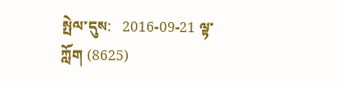སྤེལ་དུས:   2016-09-21 ལྟ་ཀློག (8625)